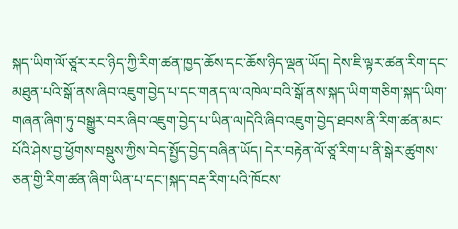སྐད་ཡིག་ལོ་ཙཱར་རང་ཉིད་ཀྱི་རིག་ཚན་ཁྱད་ཆོས་དང་ཆོས་ཉིད་ལྡན་ཡོད། དེས་ཇི་ལྟར་ཚན་རིག་དང་མཐུན་པའི་སྒོ་ནས་ཞིབ་འཇུག་བྱེད་པ་དང་གནད་ལ་འཁེལ་བའི་སྒོ་ནས་སྐད་ཡིག་གཅིག་སྐད་ཡིག་གཞན་ཞིག་ཏུ་བསྒྱུར་བར་ཞིབ་འཇུག་བྱེད་པ་ཡིན་ལ།དེའི་ཞིབ་འཇུག་བྱེད་ཐབས་ནི་རིག་ཚན་མང་པོའི་ཤེས་བྱ་ཕྱོགས་བསྡུས་ཀྱིས་བེད་སྤྱོད་བྱེད་བཞིན་ཡོད། དེར་བརྟེན་ལོ་ཙཱ་རིག་པ་ནི་སྒེར་ཚུགས་ཅན་གྱི་རིག་ཚན་ཞིག་ཡིན་པ་དང་།སྐད་བརྡ་རིག་པའི་ཁོངས་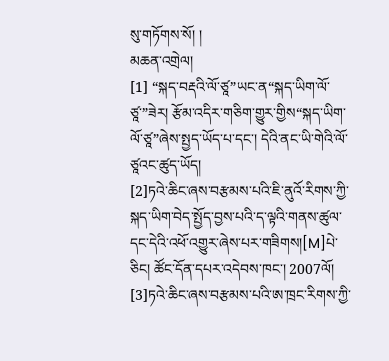སུ་གཏོགས་སོ། །
མཆན་འགྲེལ།
[1] “སྐད་བརྡའི་ལོ་ཙཱ”ཡང་ན“སྐད་ཡིག་ལོ་ཙཱ་”ཟེར། རྩོམ་འདིར་གཅིག་གྱུར་གྱིས“སྐད་ཡིག་ལོ་ཙཱ”ཞེས་སྤྱད་ཡོད་པ་དང་། དེའི་ནང་ཡི་གེའི་ལོ་ཙཱའང་ཚུད་ཡོད།
[2]ཏའེ་ཆིང་ཞས་བརྩམས་པའི་ཇི་ནུའོ་རིགས་ཀྱི་སྐད་ཡིག་བེད་སྤྱོད་བྱས་པའི་ད་ལྟའི་གནས་ཚུལ་དང་དེའི་འཕོ་འགྱུར་ཞེས་པར་གཟིགས།[M]པེ་ཅིང། ཚོང་དོན་དཔར་འདེབས་ཁང་། 2007ལོ།
[3]ཏའེ་ཆིང་ཞས་བརྩམས་པའི་ཨ་ཁྲང་རིགས་ཀྱི་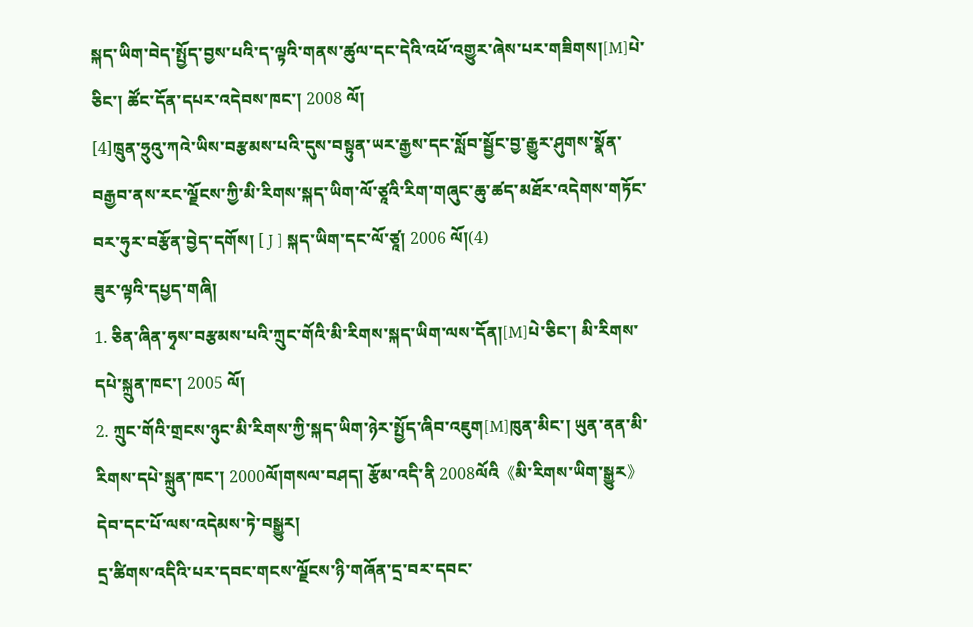སྐད་ཡིག་བེད་སྤྱོད་བྱས་པའི་ད་ལྟའི་གནས་ཚུལ་དང་དེའི་འཕོ་འགྱུར་ཞེས་པར་གཟིགས།[M]པེ་ཅིང་། ཚོང་དོན་དཔར་འདེབས་ཁང་། 2008 ལོ།
[4]ཁྲུན་ཧྲུའུ་ཀའེ་ཡིས་བརྩམས་པའི་དུས་བསྟུན་ཡར་རྒྱས་དང་སློབ་སྦྱོང་བྱ་རྒྱུར་ཤུགས་སྣོན་བརྒྱབ་ནས་རང་ལྗོངས་ཀྱི་མི་རིགས་སྐད་ཡིག་ལོ་ཙཱའི་རིག་གཞུང་ཆུ་ཚད་མཐོར་འདེགས་གཏོང་བར་ཧུར་བརྩོན་བྱེད་དགོས། [ J ] སྐད་ཡིག་དང་ལོ་ཙཱ། 2006 ལོ།(4)
ཟུར་ལྟའི་དཔྱད་གཞི།
1. ཅིན་ཞིན་ཧྭས་བརྩམས་པའི་ཀྲུང་གོའི་མི་རིགས་སྐད་ཡིག་ལས་དོན།[M]པེ་ཅིང་། མི་རིགས་དཔེ་སྐྲུན་ཁང་། 2005 ལོ།
2. ཀྲུང་གོའི་གྲངས་ཉུང་མི་རིགས་ཀྱི་སྐད་ཡིག་ཉེར་སྤྱོད་ཞིབ་འཇུག[M]ཁུན་མིང་། ཡུན་ནན་མི་རིགས་དཔེ་སྐྲུན་ཁང་། 2000ལོ།གསལ་བཤད། རྩོམ་འདི་ནི 2008ལོའི《མི་རིགས་ཡིག་སྒྱུར》དེབ་དང་པོ་ལས་འདེམས་ཏེ་བསྒྱུར།
དྲ་ཚིགས་འདིའི་པར་དབང་གངས་ལྗོངས་ཉི་གཞོན་དྲ་བར་དབང་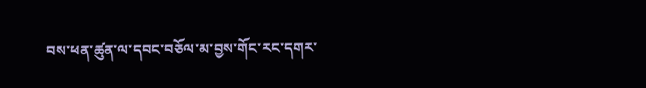བས་ཕན་ཚུན་ལ་དབང་བཅོལ་མ་བྱས་གོང་རང་དགར་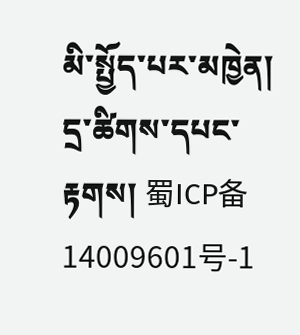མི་སྤྱོད་པར་མཁྱེན།
དྲ་ཚིགས་དཔང་རྟགས། 蜀ICP备14009601号-1